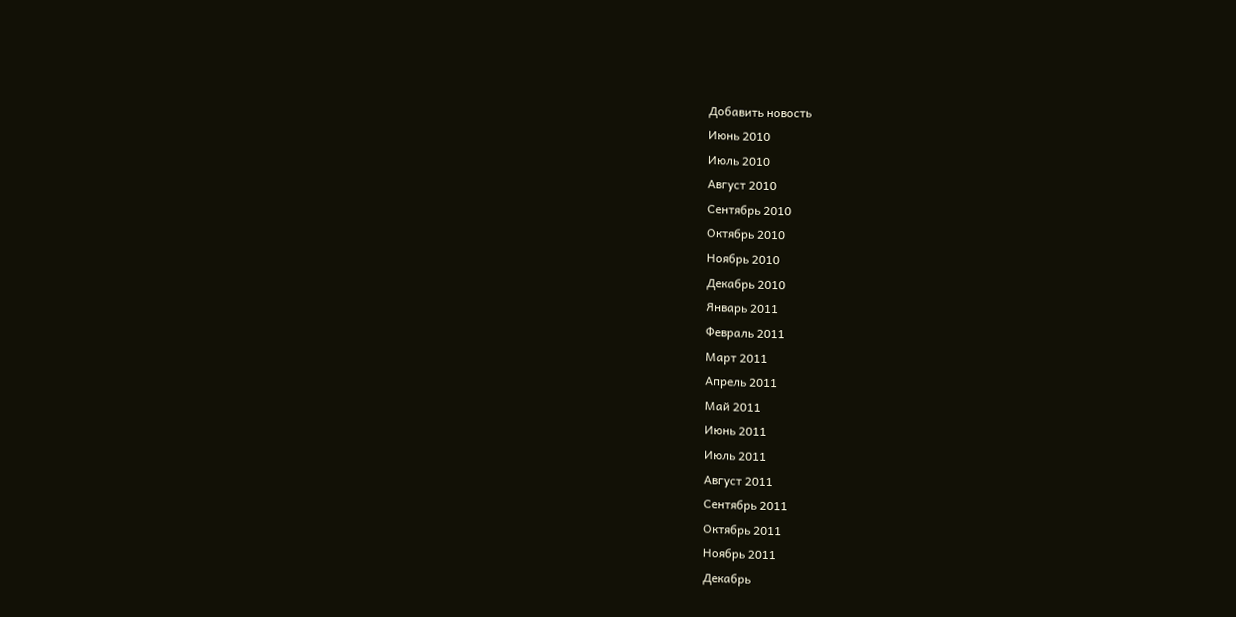Добавить новость
Июнь 2010
Июль 2010
Август 2010
Сентябрь 2010
Октябрь 2010
Ноябрь 2010
Декабрь 2010
Январь 2011
Февраль 2011
Март 2011
Апрель 2011
Май 2011
Июнь 2011
Июль 2011
Август 2011
Сентябрь 2011
Октябрь 2011
Ноябрь 2011
Декабрь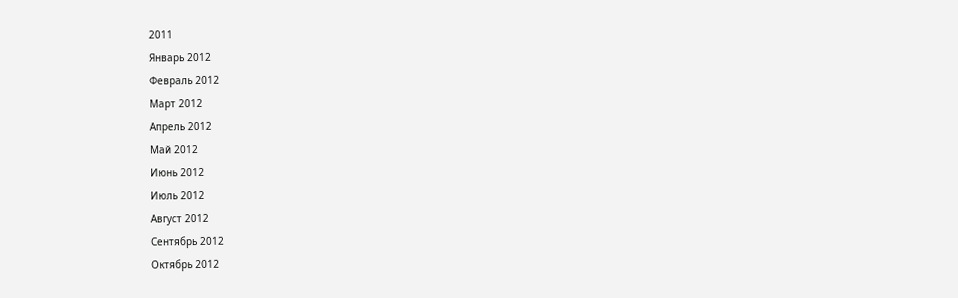2011
Январь 2012
Февраль 2012
Март 2012
Апрель 2012
Май 2012
Июнь 2012
Июль 2012
Август 2012
Сентябрь 2012
Октябрь 2012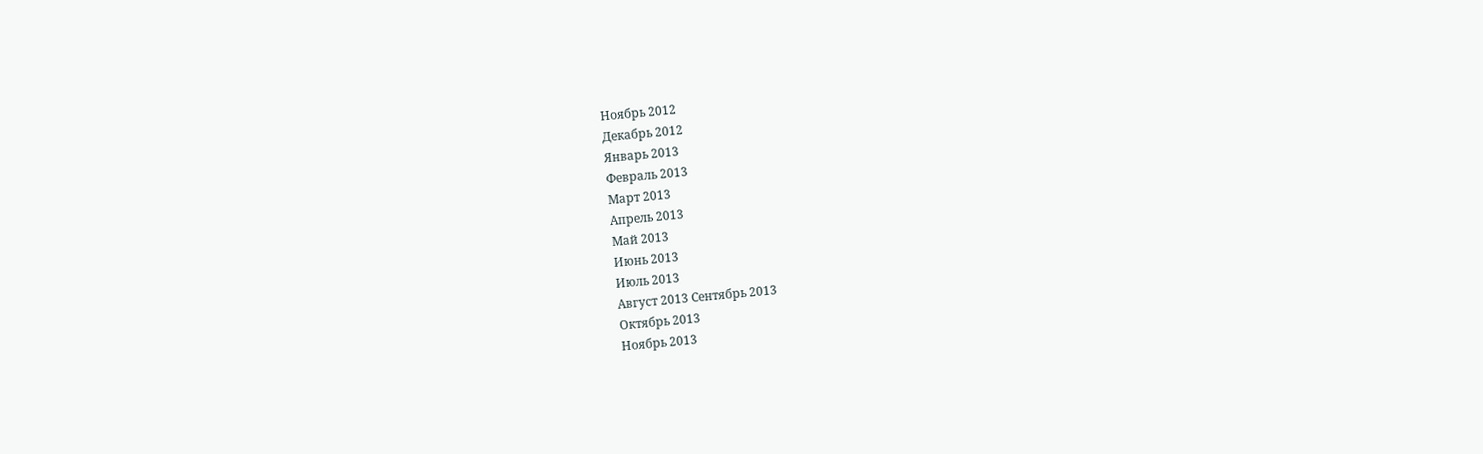Ноябрь 2012
Декабрь 2012
Январь 2013
Февраль 2013
Март 2013
Апрель 2013
Май 2013
Июнь 2013
Июль 2013
Август 2013 Сентябрь 2013
Октябрь 2013
Ноябрь 2013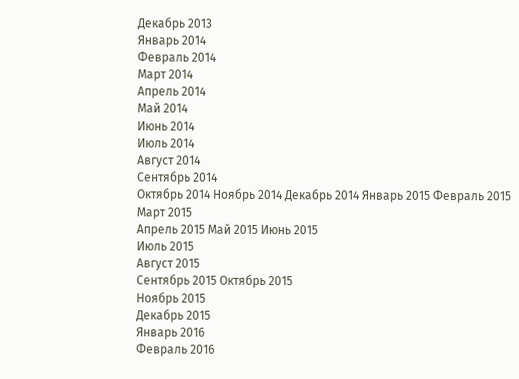Декабрь 2013
Январь 2014
Февраль 2014
Март 2014
Апрель 2014
Май 2014
Июнь 2014
Июль 2014
Август 2014
Сентябрь 2014
Октябрь 2014 Ноябрь 2014 Декабрь 2014 Январь 2015 Февраль 2015
Март 2015
Апрель 2015 Май 2015 Июнь 2015
Июль 2015
Август 2015
Сентябрь 2015 Октябрь 2015
Ноябрь 2015
Декабрь 2015
Январь 2016
Февраль 2016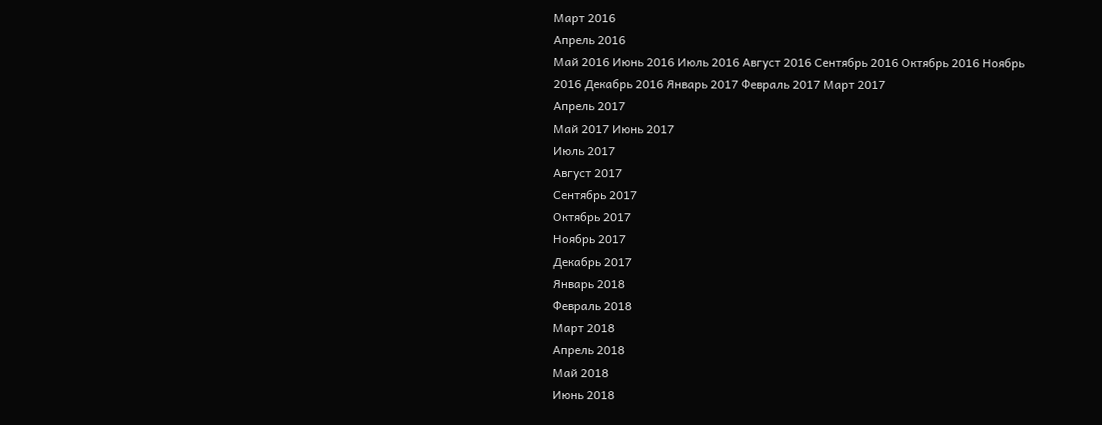Март 2016
Апрель 2016
Май 2016 Июнь 2016 Июль 2016 Август 2016 Сентябрь 2016 Октябрь 2016 Ноябрь 2016 Декабрь 2016 Январь 2017 Февраль 2017 Март 2017
Апрель 2017
Май 2017 Июнь 2017
Июль 2017
Август 2017
Сентябрь 2017
Октябрь 2017
Ноябрь 2017
Декабрь 2017
Январь 2018
Февраль 2018
Март 2018
Апрель 2018
Май 2018
Июнь 2018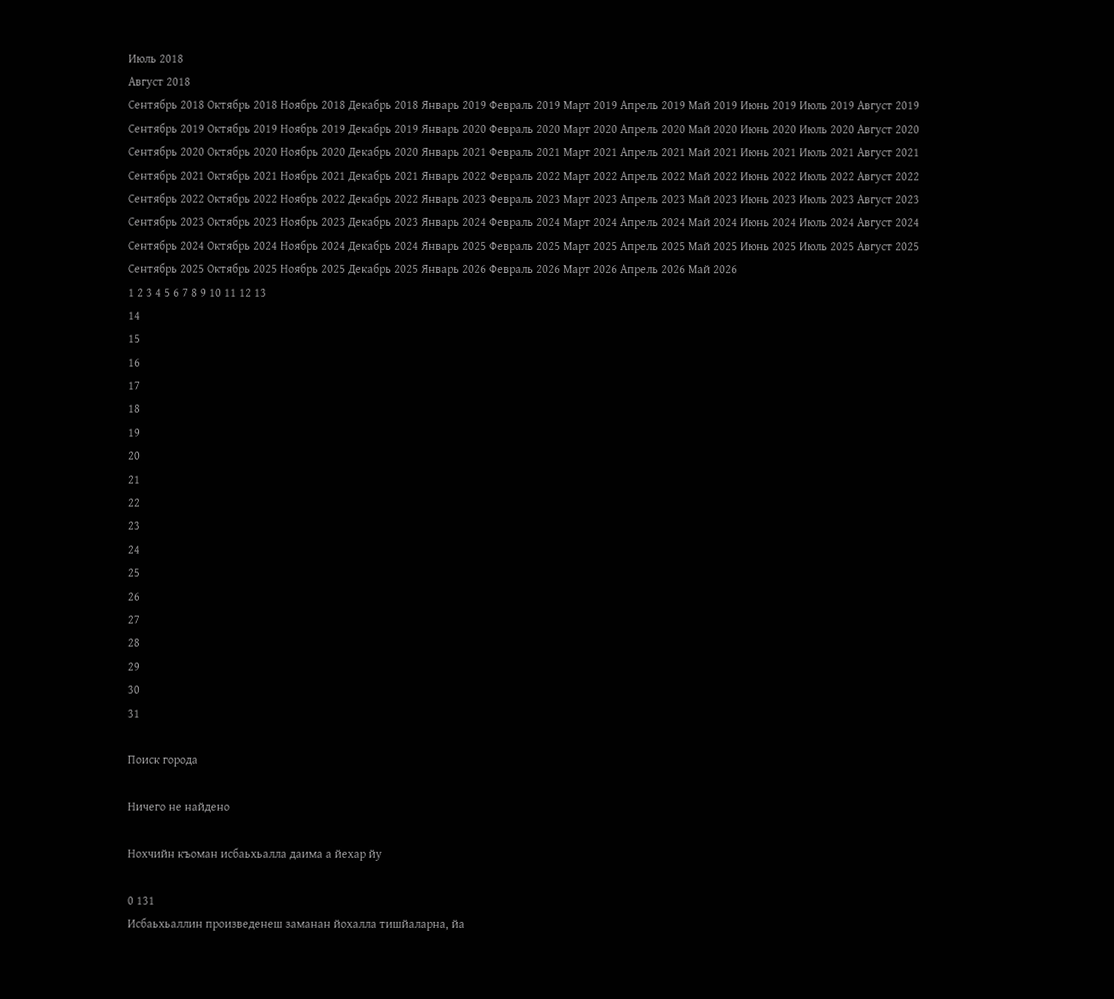Июль 2018
Август 2018
Сентябрь 2018 Октябрь 2018 Ноябрь 2018 Декабрь 2018 Январь 2019 Февраль 2019 Март 2019 Апрель 2019 Май 2019 Июнь 2019 Июль 2019 Август 2019 Сентябрь 2019 Октябрь 2019 Ноябрь 2019 Декабрь 2019 Январь 2020 Февраль 2020 Март 2020 Апрель 2020 Май 2020 Июнь 2020 Июль 2020 Август 2020 Сентябрь 2020 Октябрь 2020 Ноябрь 2020 Декабрь 2020 Январь 2021 Февраль 2021 Март 2021 Апрель 2021 Май 2021 Июнь 2021 Июль 2021 Август 2021 Сентябрь 2021 Октябрь 2021 Ноябрь 2021 Декабрь 2021 Январь 2022 Февраль 2022 Март 2022 Апрель 2022 Май 2022 Июнь 2022 Июль 2022 Август 2022 Сентябрь 2022 Октябрь 2022 Ноябрь 2022 Декабрь 2022 Январь 2023 Февраль 2023 Март 2023 Апрель 2023 Май 2023 Июнь 2023 Июль 2023 Август 2023 Сентябрь 2023 Октябрь 2023 Ноябрь 2023 Декабрь 2023 Январь 2024 Февраль 2024 Март 2024 Апрель 2024 Май 2024 Июнь 2024 Июль 2024 Август 2024 Сентябрь 2024 Октябрь 2024 Ноябрь 2024 Декабрь 2024 Январь 2025 Февраль 2025 Март 2025 Апрель 2025 Май 2025 Июнь 2025 Июль 2025 Август 2025 Сентябрь 2025 Октябрь 2025 Ноябрь 2025 Декабрь 2025 Январь 2026 Февраль 2026 Март 2026 Апрель 2026 Май 2026
1 2 3 4 5 6 7 8 9 10 11 12 13
14
15
16
17
18
19
20
21
22
23
24
25
26
27
28
29
30
31

Поиск города

Ничего не найдено

Нохчийн къоман исбаьхьалла даима а йехар йу

0 131
Исбаьхьаллин произведенеш заманан йохалла тишйаларна, йа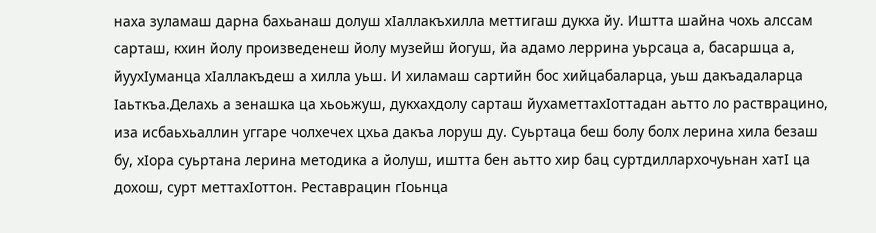наха зуламаш дарна бахьанаш долуш хIаллакъхилла меттигаш дукха йу. Иштта шайна чохь алссам сарташ, кхин йолу произведенеш йолу музейш йогуш, йа адамо леррина уьрсаца а, басаршца а, йуухIуманца хIаллакъдеш а хилла уьш. И хиламаш сартийн бос хийцабаларца, уьш дакъадаларца Iаьткъа.Делахь а зенашка ца хьоьжуш, дукхахдолу сарташ йухаметтахIоттадан аьтто ло растврацино, иза исбаьхьаллин уггаре чолхечех цхьа дакъа лоруш ду. Суьртаца беш болу болх лерина хила безаш бу, хIора суьртана лерина методика а йолуш, иштта бен аьтто хир бац суртдиллархочуьнан хатI ца дохош, сурт меттахIоттон. Реставрацин гIоьнца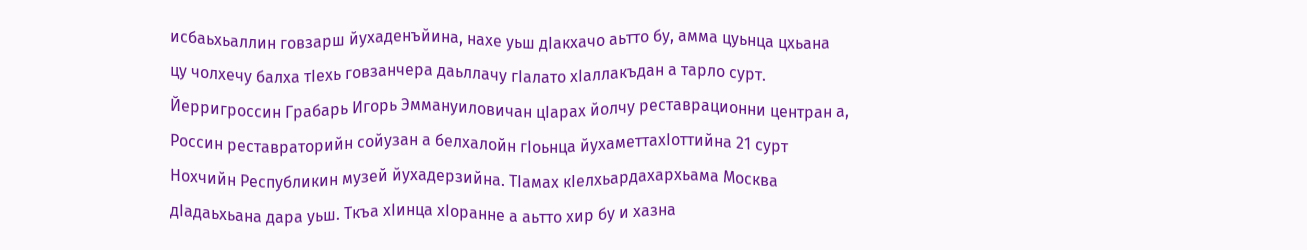исбаьхьаллин говзарш йухаденъйина, нахе уьш дIакхачо аьтто бу, амма цуьнца цхьана цу чолхечу балха тIехь говзанчера даьллачу гIалато хIаллакъдан а тарло сурт. Йерригроссин Грабарь Игорь Эммануиловичан цIарах йолчу реставрационни центран а, Россин реставраторийн сойузан а белхалойн гIоьнца йухаметтахIоттийна 21 сурт Нохчийн Республикин музей йухадерзийна. ТIамах кIелхьардахархьама Москва дIадаьхьана дара уьш. Ткъа хIинца хIоранне а аьтто хир бу и хазна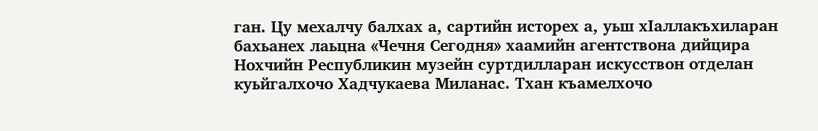ган. Цу мехалчу балхах а, сартийн исторех а, уьш хIаллакъхиларан бахьанех лаьцна «Чечня Сегодня» хаамийн агентствона дийцира Нохчийн Республикин музейн суртдилларан искусствон отделан куьйгалхочо Хадчукаева Миланас. Тхан къамелхочо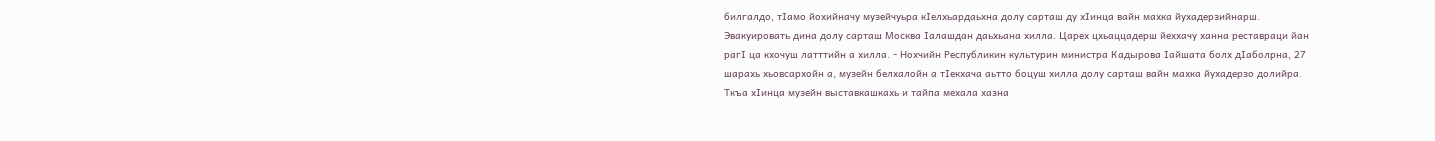билгалдо, тIамо йохийначу музейчуьра кIелхьардаьхна долу сарташ ду хIинца вайн махка йухадерзийнарш. Эвакуировать дина долу сарташ Москва Iалашдан даьхьана хилла. Царех цхьаццадерш йеххачу ханна реставраци йан рагI ца кхочуш латттийн а хилла. - Нохчийн Республикин культурин министра Кадырова Iайшата болх дӀаболрна, 27 шарахь хьовсархойн а, музейн белхалойн а тIекхача аьтто боцуш хилла долу сарташ вайн махка йухадерзо долийра. Ткъа хIинца музейн выставкашкахь и тайпа мехала хазна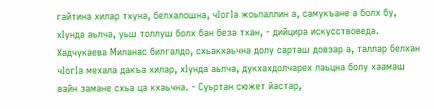гайтина хилар тхуна, белхалошна, чIогIа жоьпаллин а, самукъане а болх бу, хIунда аьлча, уьш толлуш болх бан беза тхан, - дийцира искусствоведа. Хадчукаева Миланас билгалдо, схьакхаьчна долу сарташ довзар а, таллар белхан чIогIа мехала дакъа хилар, хIунда аьлча, дукхахдолчарех лаьцна болу хаамаш вайн замане схьа ца кхаьчна. - Суьртан сюжет йастар,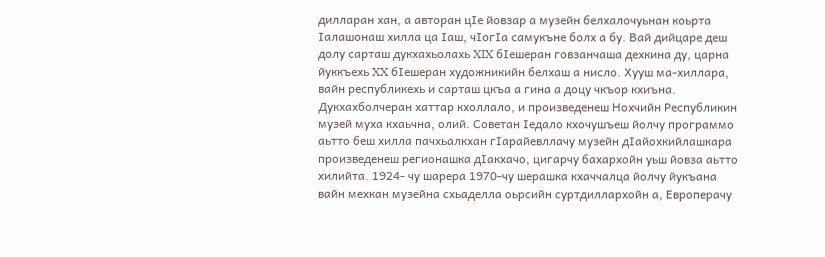дилларан хан, а авторан цIе йовзар а музейн белхалочуьнан коьрта Iалашонаш хилла ца Iаш, чIогIа самукъне болх а бу. Вай дийцаре деш долу сарташ дукхахьолахь XIX бIешеран говзанчаша дехкина ду, царна йуккъехь XX бIешеран художникийн белхаш а нисло. Хууш ма-хиллара, вайн республикехь и сарташ цкъа а гина а доцу чкъор кхиъна. Дукхахболчеран хаттар кхоллало, и произведенеш Нохчийн Республикин музей муха кхаьчна, олий. Советан Iедало кхочушъеш йолчу программо аьтто беш хилла пачхьалкхан гIарайевллачу музейн дIайохкийлашкара произведенеш регионашка дIакхачо, цигарчу бахархойн уьш йовза аьтто хилийта. 1924- чу шарера 1970-чу шерашка кхаччалца йолчу йукъана вайн мехкан музейна схьаделла оьрсийн суртдиллархойн а, Европерачу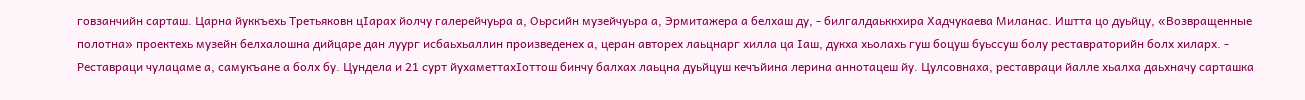говзанчийн сарташ. Царна йуккъехь Третьяковн цIарах йолчу галерейчуьра а, Оьрсийн музейчуьра а, Эрмитажера а белхаш ду, - билгалдаьккхира Хадчукаева Миланас. Иштта цо дуьйцу, «Возвращенные полотна» проектехь музейн белхалошна дийцаре дан луург исбаьхьаллин произведенех а, церан авторех лаьцнарг хилла ца Iаш, дукха хьолахь гуш боцуш буьссуш болу реставраторийн болх хиларх. - Реставраци чулацаме а, самукъане а болх бу. Цундела и 21 сурт йухаметтахIоттош бинчу балхах лаьцна дуьйцуш кечъйина лерина аннотацеш йу. Цулсовнаха, реставраци йалле хьалха даьхначу сарташка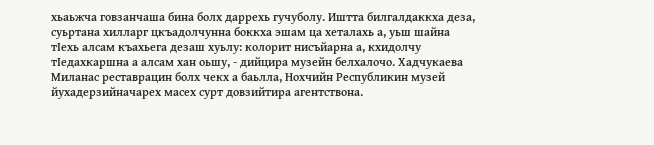хьаьжча говзанчаша бина болх даррехь гучуболу. Иштта билгалдаккха деза, суьртана хилларг цкъадолчунна боккха эшам ца хеталахь а, уьш шайна тIехь алсам къахьега дезаш хуьлу: колорит нисъйарна а, кхидолчу тIедахкаршна а алсам хан оьшу, - дийцира музейн белхалочо. Хадчукаева Миланас реставрацин болх чекх а баьлла, Нохчийн Республикин музей йухадерзийначарех масех сурт довзийтира агентствона.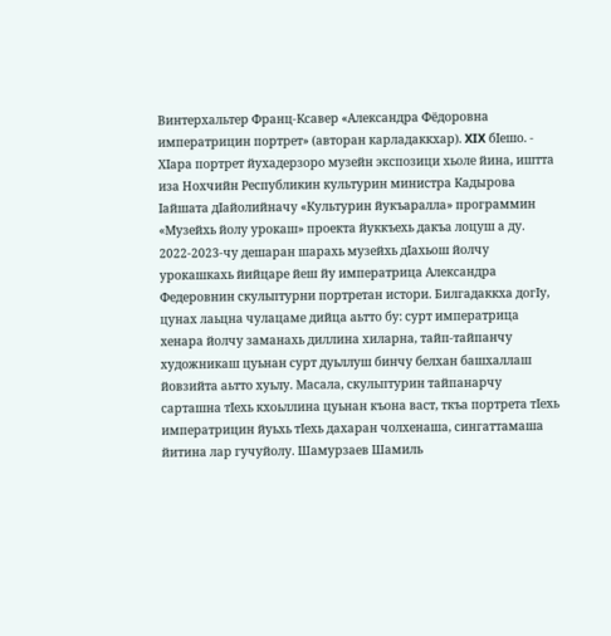Винтерхальтер Франц-Ксавер «Александра Фёдоровна императрицин портрет» (авторан карладаккхар). XIX бIешо. - ХIара портрет йухадерзоро музейн экспозици хьоле йина, иштта иза Нохчийн Республикин культурин министра Кадырова Iайшата дIайолийначу «Культурин йукъаралла» программин «Музейхь йолу урокаш» проекта йуккъехь дакъа лоцуш а ду. 2022-2023-чу дешаран шарахь музейхь дIахьош йолчу урокашкахь йийцаре йеш йу императрица Александра Федеровнин скульптурни портретан истори. Билгадаккха догIу, цунах лаьцна чулацаме дийца аьтто бу: сурт императрица хенара йолчу заманахь диллина хиларна, тайп-тайпанчу художникаш цуьнан сурт дуьллуш бинчу белхан башхаллаш йовзийта аьтто хуьлу. Масала, скульптурин тайпанарчу сарташна тIехь кхоьллина цуьнан къона васт, ткъа портрета тIехь императрицин йуьхь тIехь дахаран чолхенаша, сингаттамаша йитина лар гучуйолу. Шамурзаев Шамиль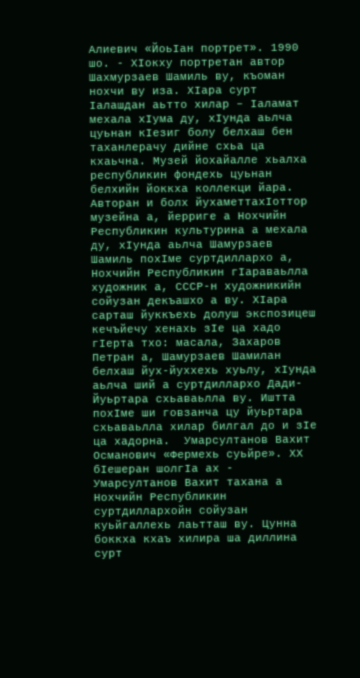Алиевич «ЙоьIан портрет». 1990 шо. - ХIокху портретан автор Шахмурзаев Шамиль ву, къоман нохчи ву иза. ХIара сурт Iалашдан аьтто хилар – Iаламат мехала хIума ду, хIунда аьлча цуьнан кIезиг болу белхаш бен таханлерачу дийне схьа ца кхаьчна. Музей йохайалле хьалха республикин фондехь цуьнан белхийн йоккха коллекци йара. Авторан и болх йухаметтахIоттор музейна а, йерриге а Нохчийн Республикин культурина а мехала ду, хIунда аьлча Шамурзаев Шамиль похIме суртдиллархо а, Нохчийн Республикин гIараваьлла художник а, СССР-н художникийн сойузан декъашхо а ву. ХIара сарташ йуккъехь долуш экспозицеш кечъйечу хенахь зIе ца хадо гIерта тхо: масала, Захаров Петран а, Шамурзаев Шамилан белхаш йух-йуххехь хуьлу, хIунда аьлча ший а суртдиллархо Дади-Йуьртара схьаваьлла ву. Иштта похIме ши говзанча цу йуьртара схьаваьлла хилар билгал до и зIе ца хадорна.  Умарсултанов Вахит Османович «Фермехь суьйре». ХХ бIешеран шолгIа ах - Умарсултанов Вахит тахана а Нохчийн Республикин суртдиллархойн сойузан куьйгаллехь лаьтташ ву. Цунна боккха кхаъ хилира ша диллина сурт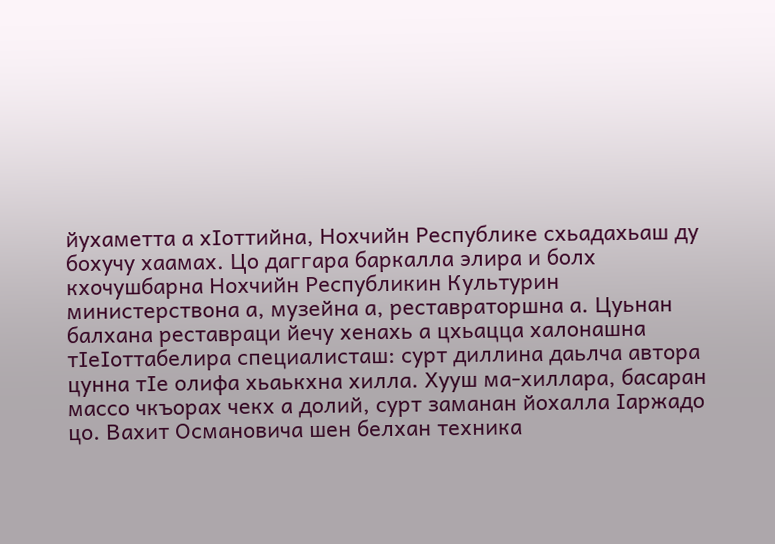йухаметта а хIоттийна, Нохчийн Республике схьадахьаш ду бохучу хаамах. Цо даггара баркалла элира и болх кхочушбарна Нохчийн Республикин Культурин министерствона а, музейна а, реставраторшна а. Цуьнан балхана реставраци йечу хенахь а цхьацца халонашна тIеIоттабелира специалисташ: сурт диллина даьлча автора цунна тIе олифа хьаькхна хилла. Хууш ма-хиллара, басаран массо чкъорах чекх а долий, сурт заманан йохалла Iаржадо цо. Вахит Османовича шен белхан техника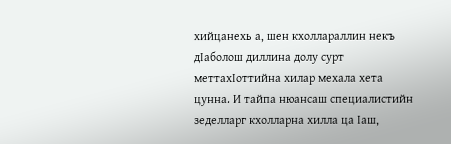хийцанехь а, шен кхоллараллин некъ дIаболош диллина долу сурт меттахIоттийна хилар мехала хета цунна. И тайпа нюансаш специалистийн зеделларг кхолларна хилла ца Iаш,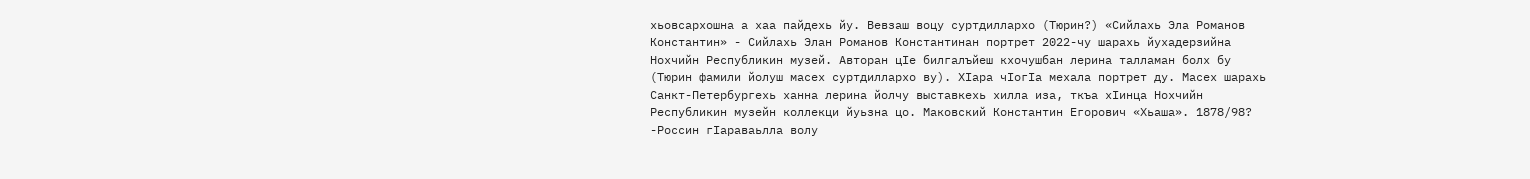хьовсархошна а хаа пайдехь йу. Вевзаш воцу суртдиллархо (Тюрин?) «Сийлахь Эла Романов Константин» - Сийлахь Элан Романов Константинан портрет 2022-чу шарахь йухадерзийна Нохчийн Республикин музей. Авторан цIе билгалъйеш кхочушбан лерина талламан болх бу (Тюрин фамили йолуш масех суртдиллархо ву). ХIара чIогIа мехала портрет ду. Масех шарахь Санкт-Петербургехь ханна лерина йолчу выставкехь хилла иза, ткъа хIинца Нохчийн Республикин музейн коллекци йуьзна цо. Маковский Константин Егорович «Хьаша». 1878/98? -Россин гIараваьлла волу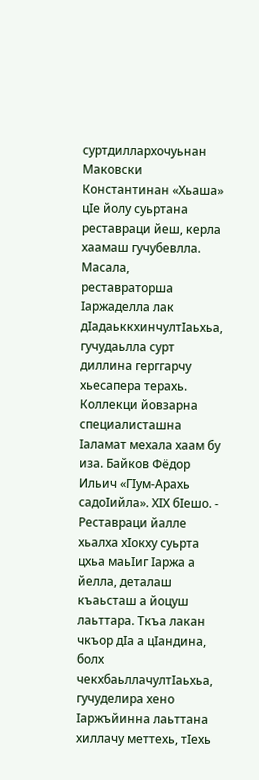суртдиллархочуьнан Маковски Константинан «Хьаша» цIе йолу суьртана реставраци йеш, керла хаамаш гучубевлла. Масала, реставраторша Iаржаделла лак дIадаьккхинчултIаьхьа, гучудаьлла сурт диллина герггарчу хьесапера терахь. Коллекци йовзарна специалисташна Iаламат мехала хаам бу иза. Байков Фёдор Ильич «ГIум-Арахь садоIийла». ХIX бIешо. - Реставраци йалле хьалха хIокху суьрта цхьа маьIиг Iаржа а йелла, деталаш къаьсташ а йоцуш лаьттара. Ткъа лакан чкъор дIа а цIандина, болх чекхбаьллачултIаьхьа, гучуделира хено Iаржъйинна лаьттана хиллачу меттехь, тIехь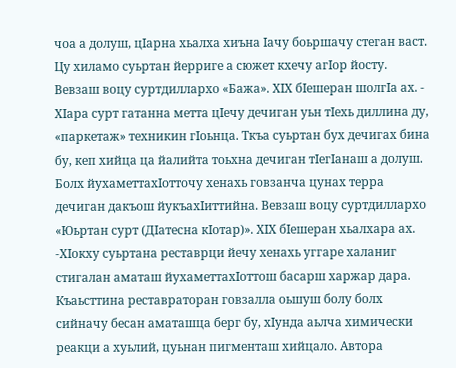чоа а долуш, цӀарна хьалха хиъна Iачу боьршачу стеган васт. Цу хиламо суьртан йерриге а сюжет кхечу агIор йосту. Вевзаш воцу суртдиллархо «Бажа». ХIХ бIешеран шолгIа ах. - ХIара сурт гатанна метта цIечу дечиган уьн тIехь диллина ду, «паркетаж» техникин гIоьнца. Ткъа суьртан бух дечигах бина бу, кеп хийца ца йалийта тоьхна дечиган тIегIанаш а долуш. Болх йухаметтахIотточу хенахь говзанча цунах терра дечиган дакъош йукъахIиттийна. Вевзаш воцу суртдиллархо «Юьртан сурт (ДIатесна кIотар)». ХIХ бIешеран хьалхара ах. -ХIокху суьртана реставрци йечу хенахь уггаре халаниг стигалан аматаш йухаметтахIоттош басарш харжар дара. Къаьсттина реставраторан говзалла оьшуш болу болх сийначу бесан аматашца берг бу, хIунда аьлча химически реакци а хуьлий, цуьнан пигменташ хийцало. Автора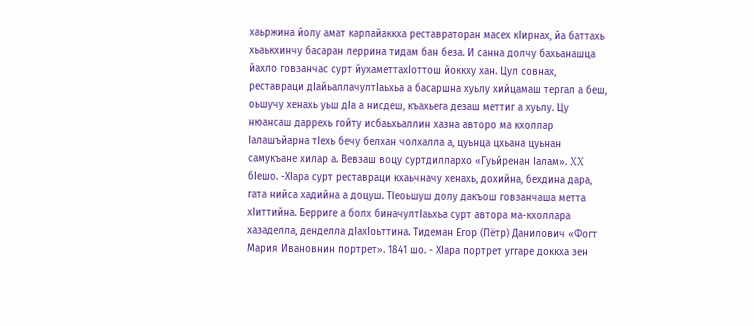хаьржина йолу амат карлайаккха реставраторан масех кIирнах, йа баттахь хьаькхинчу басаран леррина тидам бан беза. И санна долчу бахьанашца йахло говзанчас сурт йухаметтахIоттош йоккху хан. Цул совнах, реставраци дIайьаллачултIаьхьа а басаршна хуьлу хийцамаш тергал а беш, оьшучу хенахь уьш дIа а нисдеш, къахьега дезаш меттиг а хуьлу. Цу нюансаш даррехь гойту исбаьхьаллин хазна авторо ма кхоллар Iалашъйарна тIехь бечу белхан чолхалла а, цуьнца цхьана цуьнан самукъане хилар а. Вевзаш воцу суртдиллархо «Гуьйренан Iалам». XX бIешо. -ХIара сурт реставраци кхаьчначу хенахь, дохийна, бехдина дара, гата нийса хадийна а доцуш. ТIеоьшуш долу дакъош говзанчаша метта хIиттийна. Берриге а болх биначултIаьхьа сурт автора ма-кхоллара хазаделла, денделла дIахIоьттина. Тидеман Егор (Пётр) Данилович «Фогт Мария Ивановнин портрет». 1841 шо. - ХIара портрет уггаре доккха зен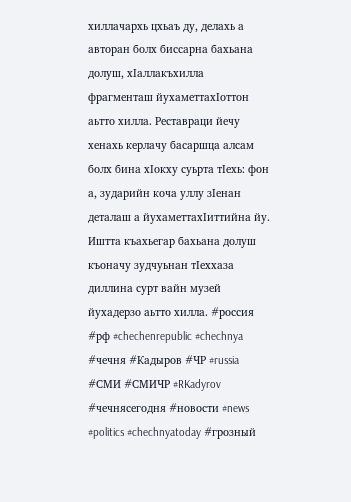хиллачархь цхьаъ ду, делахь а авторан болх биссарна бахьана долуш, хIаллакъхилла фрагменташ йухаметтахIоттон аьтто хилла. Реставраци йечу хенахь керлачу басаршца алсам болх бина хIокху суьрта тIехь: фон а, зударийн коча уллу зIенан деталаш а йухаметтахIиттийна йу. Иштта къахьегар бахьана долуш къоначу зудчуьнан тӀеххаза диллина сурт вайн музей йухадерзо аьтто хилла. #россия #рф #chechenrepublic #chechnya #чечня #Кадыров #ЧР #russia #СМИ #СМИЧР #RKadyrov #чечнясегодня #новости #news #politics #chechnyatoday #грозный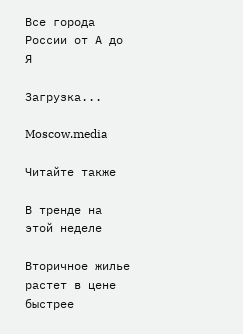Все города России от А до Я

Загрузка...

Moscow.media

Читайте также

В тренде на этой неделе

Вторичное жилье растет в цене быстрее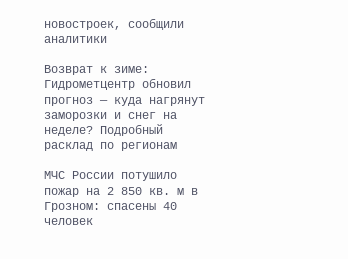новостроек, сообщили аналитики

Возврат к зиме: Гидрометцентр обновил прогноз — куда нагрянут заморозки и снег на неделе? Подробный расклад по регионам

МЧС России потушило пожар на 2 850 кв. м в Грозном: спасены 40 человек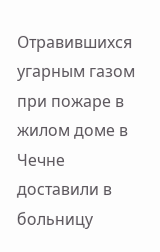Отравившихся угарным газом при пожаре в жилом доме в Чечне доставили в больницу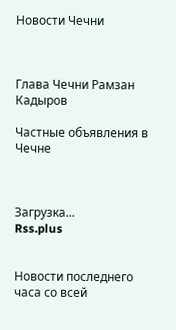Новости Чечни



Глава Чечни Рамзан Кадыров

Частные объявления в Чечне



Загрузка...
Rss.plus


Новости последнего часа со всей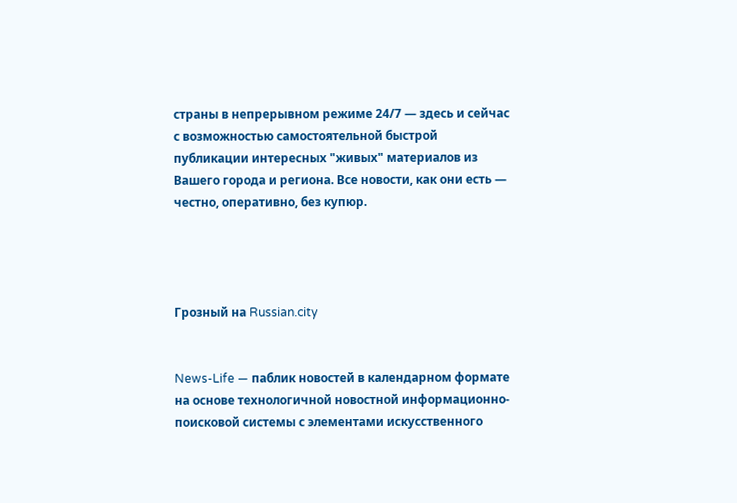страны в непрерывном режиме 24/7 — здесь и сейчас с возможностью самостоятельной быстрой публикации интересных "живых" материалов из Вашего города и региона. Все новости, как они есть — честно, оперативно, без купюр.




Грозный на Russian.city


News-Life — паблик новостей в календарном формате на основе технологичной новостной информационно-поисковой системы с элементами искусственного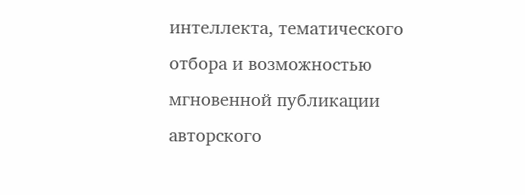интеллекта, тематического отбора и возможностью мгновенной публикации авторского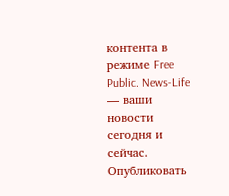контента в режиме Free Public. News-Life — ваши новости сегодня и сейчас. Опубликовать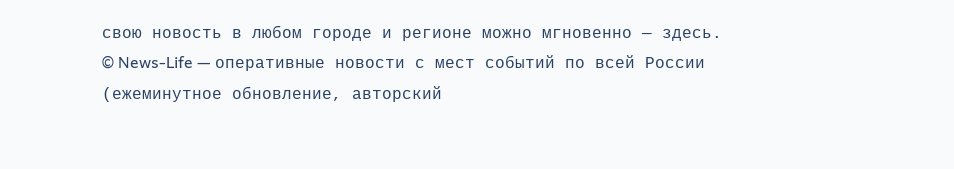свою новость в любом городе и регионе можно мгновенно — здесь.
© News-Life — оперативные новости с мест событий по всей России (ежеминутное обновление, авторский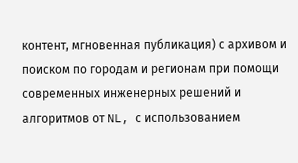контент, мгновенная публикация) с архивом и поиском по городам и регионам при помощи современных инженерных решений и алгоритмов от NL, с использованием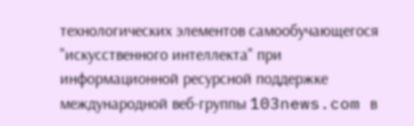технологических элементов самообучающегося "искусственного интеллекта" при информационной ресурсной поддержке международной веб-группы 103news.com в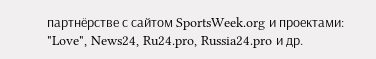партнёрстве с сайтом SportsWeek.org и проектами: "Love", News24, Ru24.pro, Russia24.pro и др.